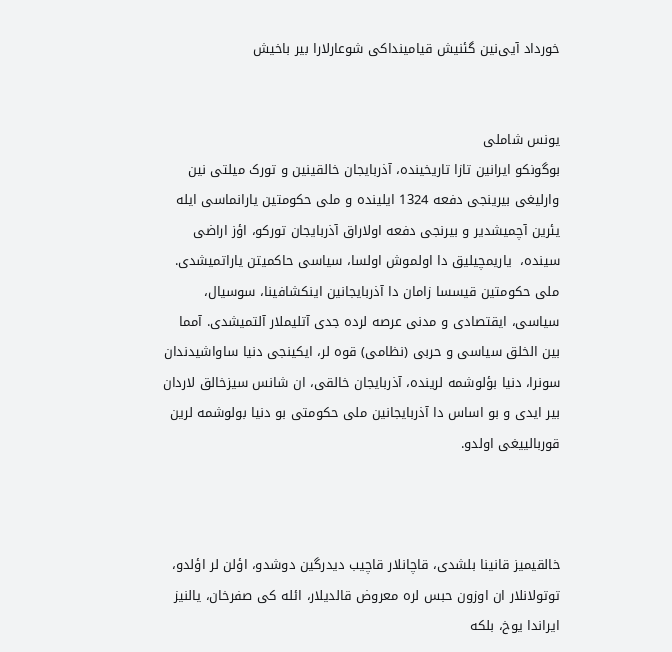خورداد آیی‌نین گئنیش قیامینداکی شوعارلارا بیر باخیش


یونس شاملی
بوگونکو ایرانین تازا تاریخینده، آذربایجان خالقینین و تورک میلتی نین وارلیغی بیرینجی دفعه 1324 ایلینده و ملی حکومتین یارانماسی ایله یئرین آچمیشدیر و بیرنجی دفعه اولاراق آذربایجان تورکو، اؤز اراضی سینده،  یاریمچیلیق دا اولموش اولسا، سیاسی حاکمیتن یاراتمیشدی. ملی حکومتین قیسسا زامان دا آذربایجانین اینکشافینا، سوسیال، سیاسی، ایقتصادی و مدنی عرصه لرده جدی آتلیملار آلتمیشدی. آمما بین الخلق سیاسی و حربی (نظامی) قوه لر، ایکینجی دنیا ساواشیدندان سونرا، دنیا بؤلوشمه لرینده، آذربایجان خالقی، ان شانس سیزخالق لاردان بیر ایدی و بو اساس دا آذربایجانین ملی حکومتی بو دنیا بولوشمه لرین قوربالییغی اولدو.



خالقیمیز قانینا بلشدی، قاچانلار قاچیب دیدرگین دوشدو، اؤلن لر اؤلدو، توتولانلار ان اوزون حبس لره معروض قالدیلار، ائله کی صفرخان، یالنیز ایراندا یوخ، بلکه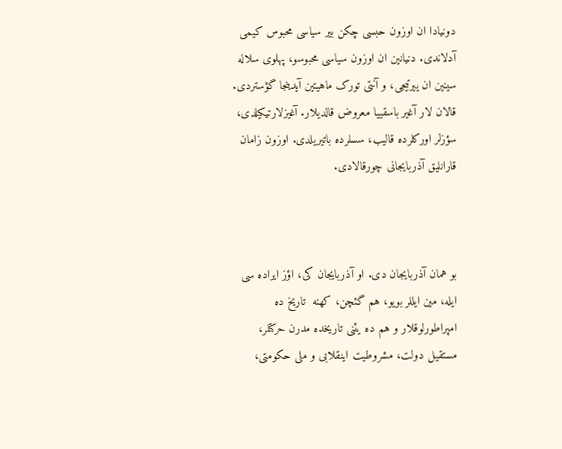دونیادا ان اوزون حبسی چکن بیر سیاسی محبوس کیمی آدلاندی. دنیانین ان اوزون سیاسی محبوسو، پهلوی سلاله سینین ان ییرتیجی، و آنتی تورک ماهیتین آیدینجا گؤستردی. قالان لار آغیر باسقییا معروض قالدیلار. آغیزلارتیکیلدی، سؤزلر اورکلرده قالیب، سسلرده باتیریلدی. اوزون زامان قارانلیق آذربایجانی چورقالادی.



بو همان آذربایجان دی. او آذربایجان کی، اؤز ایراده سی ایله، مین ایللر بویو، هم گئچن، کهنه  تاریخ ده امپراطورلوقلار و هم ده یئنی تاریخده مدرن حرکتلر، مستقیل دولت، مشروطیت اینقلابی و ملی حکومتی،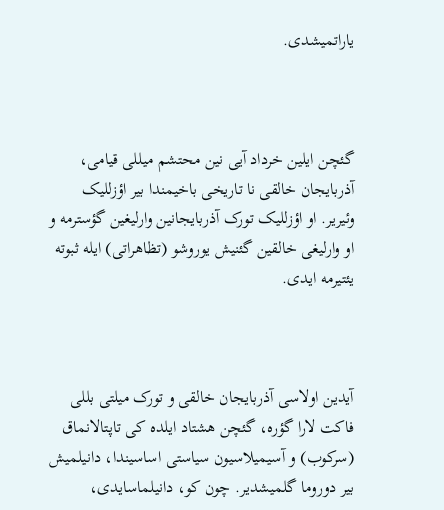یاراتمیشدی.



گئچن ایلین خرداد آیی نین محتشم میللی قیامی، آذربایجان خالقی نا تاریخی باخیمندا بیر اؤزللیک وئیریر. او اؤزللیک تورک آذربایجانین وارلیغین گؤسترمه و او وارلیغی خالقین گئنیش یوروشو (تظاهراتی) ایله ثبوته یئتیرمه ایدی.



آیدین اولاسی آذربایجان خالقی و تورک میلتی بللی فاکت لارا گؤره، گئچن هشتاد ایلده کی تاپتالانماق (سرکوب) و آسیمیلاسیون سیاستی اساسیندا، دانیلمیش بیر دوروما گلمیشدیر. چون کو، دانیلماسایدی،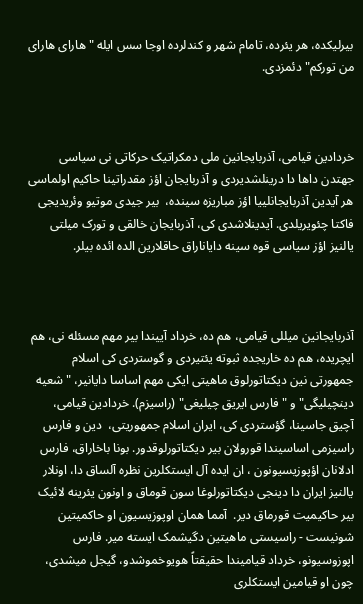بیرلیکده، هر یئرده، تامام شهر و کندلرده اوجا سس ایله "هارای هارای من تورکم" دئمزدی.



خردادین قیامی، آذربایجانین ملی دمکراتیک حرکاتی نی سیاسی جهتدن داها دا درینلشدیردی و آذربایجان اؤز مقدراتینا حاکیم اولماسی هر آیدین آذربایجانلییا اؤز مباریزه سینده،  بیر جیدی موتیو وئریدیجی فاکتا چئویریلدی. آیدینلاشدی کی، آذربایجان خالقی و تورک میلتی یالنیز اؤز سیاسی قوه سینه دایاناراق حاقلارین الده ائده بیلر.



آذربایجانین میللی قیامی، هم ده، خرداد آییندا بیر مهم مسئله نی، هم ایچریده، هم ده خاریجده ثبوته یئتیردی و گوستردی کی اسلام جمهورتی نین دیکتاتورلوق ماهیتی ایکی مهم اساسا دایانیر، "شعیه دینچیلیگی" و "فارس ایریق چیلیغی" (راسیزم). خردادین قیامی، آچیق جاسینا، گؤستردی کی، ایران اسلام جمهوریتی،  دین و فارس راسیزمی اساسیندا قورولان بیر دیکتاتورلوقدور. بونا باخاراق، فارس ادلانان اؤپوزیسیونون ، ان ایده آل ایستکلرین نظره آلساق دا، اونلار یالنیز ایران دا دینجی دیکتاتورلوغا سون قوماق و اونون یئرینه لائیک بیر حاکیمیت قورماق دیر.  آمما همان اوپوزیسیون او حاکمیتین شونیست - راسیستی ماهیتین دگیشمک ایسته میر. فارس اپوزوسیونو، خرداد قیامیندا حقیقتاً هویوخموشدو، گیجل میشدی، چون او قیامین ایستکلری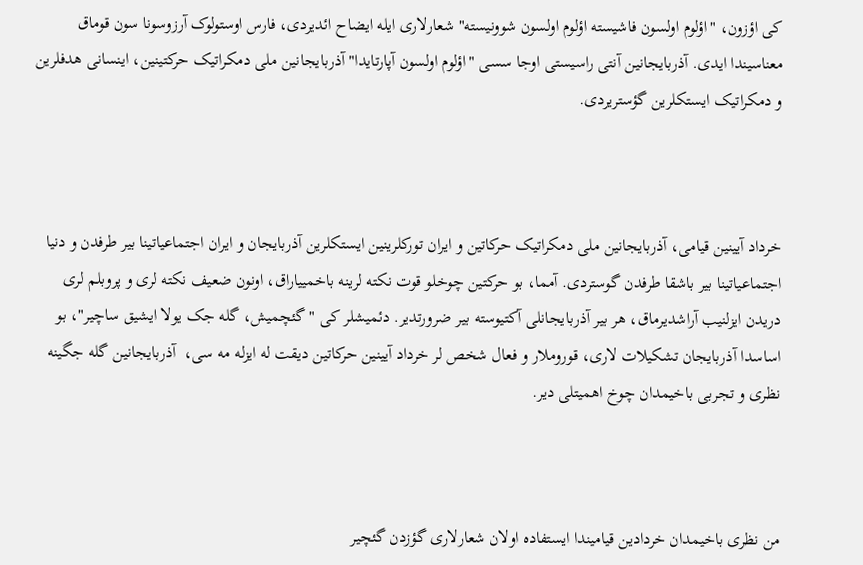کی اؤزون، "اؤلوم اولسون فاشیسته اؤلوم اولسون شوونیسته" شعارلاری ایله ایضاح ائدیردی، فارس اوستولوک آرزوسونا سون قوماق معناسیندا ایدی. آذربایجانین آنتی راسیستی اوجا سسی "اؤلوم اولسون آپارتایدا" آذربایجانین ملی دمکراتیک حرکتینین، اینسانی هدفلرین و دمکراتیک ایستکلرین گؤستریردی.



خرداد آیینین قیامی، آذربایجانین ملی دمکراتیک حرکاتین و ایران تورکلرینین ایستکلرین آذربایجان و ایران اجتماعیاتینا بیر طرفدن و دنیا اجتماعیاتینا بیر باشقا طرفدن گوستردی. آمما، بو حرکتین چوخلو قوت نکته لرینه باخمییاراق، اونون ضعیف نکته لری و پروبلم لری دریدن ایزلنیب آراشدیرماق، هر بیر آذربایجانلی آکتیوسته بیر ضرورتدیر. دئمیشلر کی "گئچمیش، گله جک یولا ایشیق ساچیر"، بو اساسدا آذربایجان تشکیلات لاری، قوروملار و فعال شخص لر خرداد آیینین حرکاتین دیقت له ایزله مه سی،  آذربایجانین گله جگینه نظری و تجربی باخیمدان چوخ اهمیتلی دیر.



من نظری باخیمدان خردادین قیامیندا ایستفاده اولان شعارلاری گؤزدن گئچیر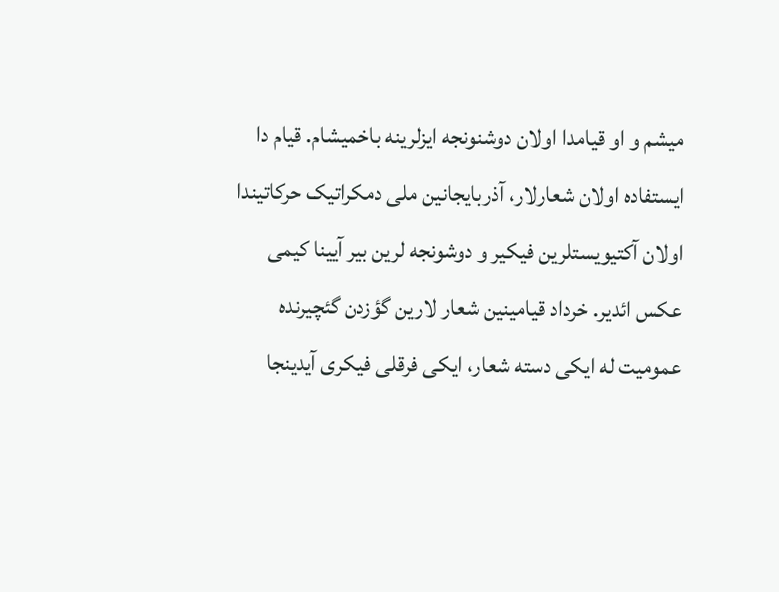میشم و او قیامدا اولان دوشنونجه ایزلرینه باخمیشام. قیام دا ایستفاده اولان شعارلار، آذربایجانین ملی دمکراتیک حرکاتیندا اولان آکتیویستلرین فیکیر و دوشونجه لرین بیر آیینا کیمی عکس ائدیر. خرداد قیامینین شعار لارین گؤزدن گئچیرنده عمومیت له ایکی دسته شعار، ایکی فرقلی فیکری آیدینجا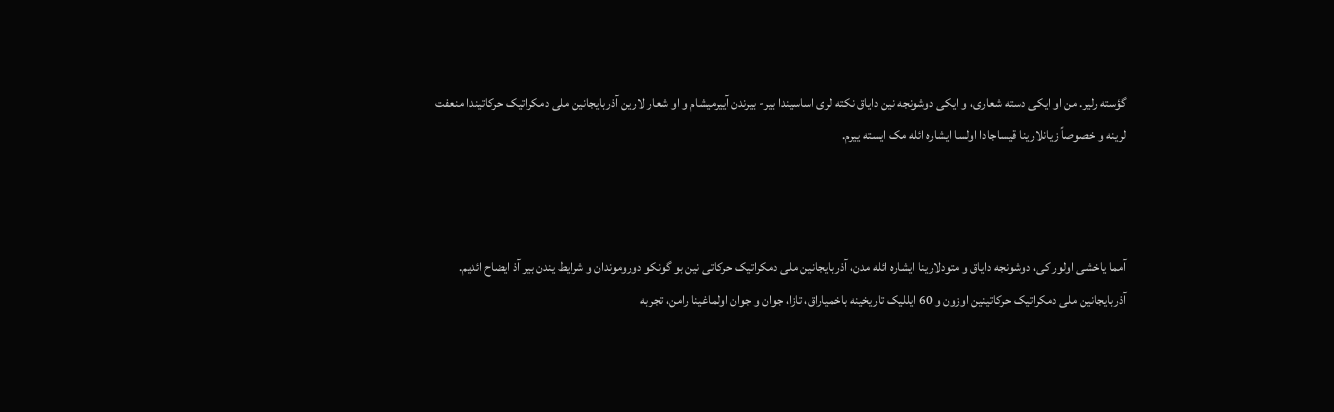گؤسته رلیر. من او ایکی دسته شعاری، و ایکی دوشونجه نین دایاق نکته لری اساسیندا بیر- بیرندن آییرمیشام و او شعار لارین آذربایجانین ملی دمکراتیک حرکاتیندا منعفت لرینه و خصوصاً زیانلارینا قیساجادا اولسا ایشاره ائله مک ایسته ییرم.



آمما یاخشی اولور کی، دوشونجه دایاق و متودلارینا ایشاره ائله مدن، آذربایجانین ملی دمکراتیک حرکاتی نین بو گونکو دوروموندان و شرایط یندن بیر آذ ایضاح ائدیم. آذربایجانین ملی دمکراتیک حرکاتینین اوزون و 60 ایللیک تاریخینه باخمیاراق، تازا، جوان و جوان اولماغینا رامن، تجربه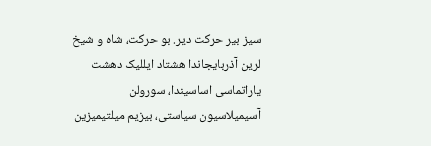سیز بیر حرکت دیر. بو حرکت، شاه و شیخ لرین آذربایجاندا هشتاد ایللیک دهشت یاراتماسی اساسیندا، سورولن آسیمیلاسیون سیاستی، بیزیم میلتیمیزین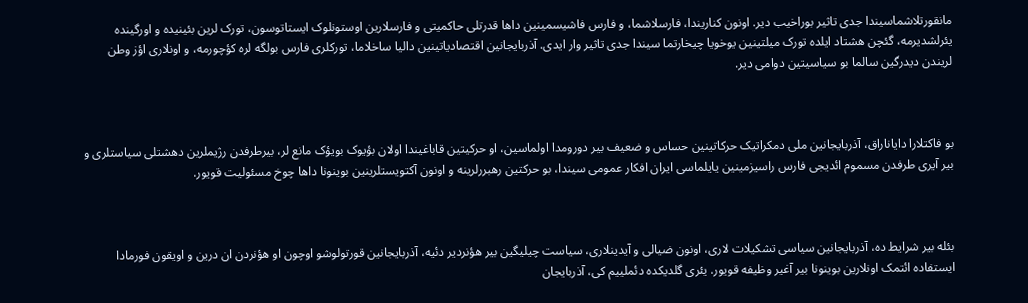مانقورتلاشماسیندا جدی تاثیر بوراخیب دیر. اونون کناریندا، فارسلاشما، و فارس فاشیسمینین داها قدرتلی حاکمیتی و فارسلارین اوستونلوک ایستاتوسون، تورک لرین بئینیده و اورگینده یئرلشدیرمه، گئچن هشتاد ایلده تورک میلتینین یوخویا چیخارتما سیندا جدی تاثیر وار ایدی. آذربایجانین اقتصادیاتینین دالیا ساخلاما، تورکلری فارس بولگه لره کؤچورمه، و اونلاری اؤز وطن لریندن دیدرگین سالما بو سیاسیتین دوامی دیر.



بو فاکتلارا دایاناراق، آذربایجانین ملی دمکراتیک حرکاتینین حساس و ضعیف بیر دورومدا اولماسین، او حرکیتین قاباغیندا اولان بؤیوک بویؤک مانع لر، بیرطرفدن رژیملرین دهشتلی سیاستلری و بیر آیری طرفدن مسموم ائدیجی فارس راسیزمینین یایلماسی ایران افکار عمومی سیندا، بو حرکتین رهبررلرینه و اونون آکتویستلرینین بوینونا داها چوخ مسئولیت قویور.



بئله بیر شرایط ده، آذربایجانین سیاسی تشکیلات لاری، اونون ضیالی و آیدینلاری، سیاست چیلیگین بیر هؤنردیر دئیه، آذربایجانین قورتولوشو اوچون او هؤنردن ان درین و اویقون فورمادا ایستفاده ائتمک اونلارین بوینونا بیر آغیر وظیفه قویور. یئری گلدیکده دئملییم کی، آذربایجان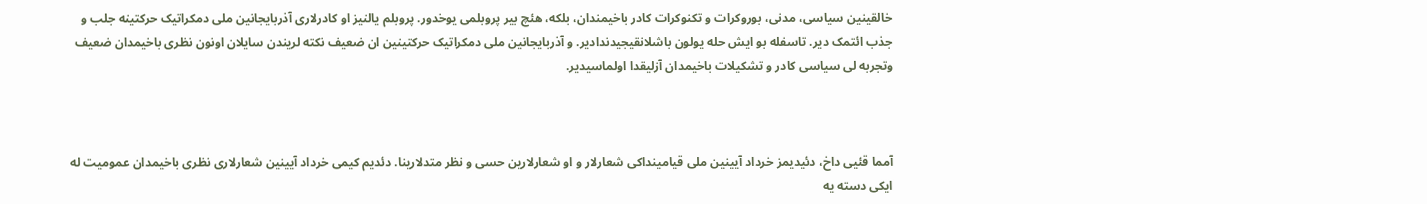خالقینین سیاسی، مدنی، بوروکرات و تکنوکرات کادر باخیمندان، بلکه، هئچ بیر پروبلمی یوخدور. پروبلم یالنیز او کادرلاری آذربایجانین ملی دمکراتیک حرکتینه جلب و جذب ائتمک دیر. تاسفله بو ایش حله یولون باشلانقیجیدندادیر. و آذربایجانین ملی دمکراتیک حرکتینین ان ضعیف نکته لریندن سایلان اونون نظری باخیمدان ضعیف وتجربه لی سیاسی کادر و تشکیلات باخیمدان آزلیقدا اولماسیدیر.



آمما قئیی داخ، دئیدیمز خرداد آیینین ملی قیامینداکی شعارلار و او شعارلارین حسی و نظر متدلارینا. دئدیم کیمی خرداد آیینین شعارلاری نظری باخیمدان عمومیت له ایکی دسته یه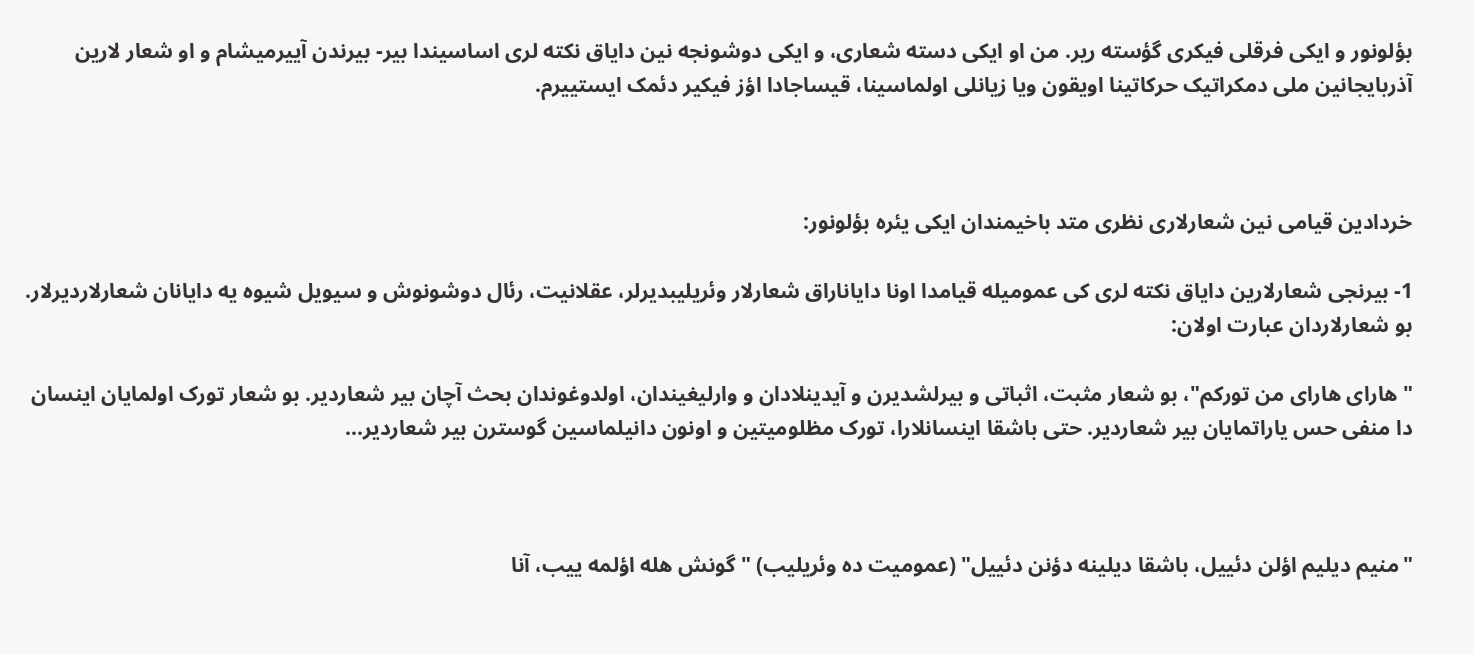بؤلونور و ایکی فرقلی فیکری گؤسته ریر. من او ایکی دسته شعاری، و ایکی دوشونجه نین دایاق نکته لری اساسیندا بیر- بیرندن آییرمیشام و او شعار لارین آذربایجانین ملی دمکراتیک حرکاتینا اویقون ویا زیانلی اولماسینا، قیساجادا اؤز فیکیر دئمک ایستییرم.



خردادین قیامی نین شعارلاری نظری متد باخیمندان ایکی یئره بؤلونور:

1- بیرنجی شعارلارین دایاق نکته لری کی عمومیله قیامدا اونا دایاناراق شعارلار وئریلیبدیرلر، عقلانیت، رئال دوشونوش و سیویل شیوه یه دایانان شعارلاردیرلار. بو شعارلاردان عبارت اولان:

"هارای هارای من تورکم"، بو شعار مثبت، اثباتی و بیرلشدیرن و آیدینلادان و وارلیغیندان، اولدوغوندان بحث آچان بیر شعاردیر. بو شعار تورک اولمایان اینسان دا منفی حس یاراتمایان بیر شعاردیر. حتی باشقا اینسانلارا، تورک مظلومیتین و اونون دانیلماسین گوسترن بیر شعاردیر...



"منیم دیلیم اؤلن دئییل، باشقا دیلینه دؤنن دئییل" (عمومیت ده وئریلیب) "گونش هله اؤلمه ییب، آنا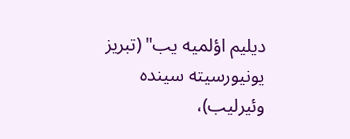دیلیم اؤلمیه یب" (تبریز یونیورسیته سینده وئیرلیب)،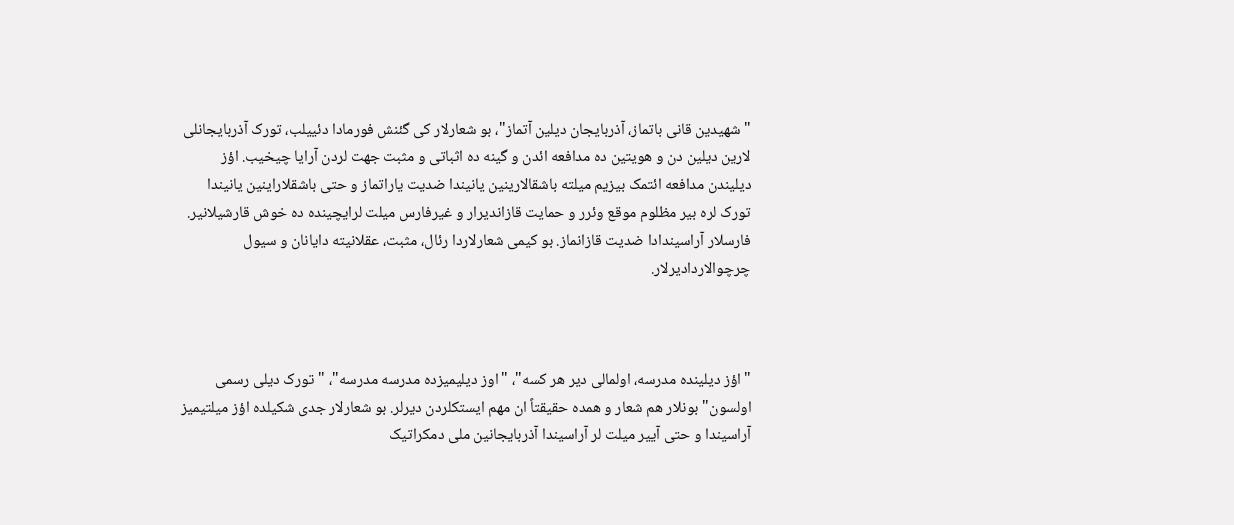" شهیدین قانی باتماز، آذربایجان دیلین آتماز"، بو شعارلار کی گئنش فورمادا دئییلب، تورک آذربایجانلی لارین دیلین دن و هویتین ده مدافعه ائدن و گینه ده اثباتی و مثبت جهت لردن آرایا چیخیب. اؤز دیلیندن مدافعه ائتمک بیزیم میلته باشقالارینین یانیندا ضدیت یاراتماز و حتی باشقلاراینین یانیندا تورک لره بیر مظلوم موقع وئرر و حمایت قازاندیرار و غیرفارس میلت لرایچینده ده خوش قارشیلانیر. فارسلار آراسیندادا ضدیت قازانماز. بو کیمی شعارلاردا رئال، مثبت، عقلانیته دایانان و سیول چرچوالاردادیرلار.



"اؤز دیلینده مدرسه، اولمالی دیر هر کسه"، "اوز دیلیمیزده مدرسه مدرسه"، "تورک دیلی رسمی اولسون" بونلار هم شعار و همده حقیقتاً ان مهم ایستکلردن دیرلر. بو شعارلار جدی شکیلده اؤز میلتیمیز آراسیندا و حتی آییر میلت لر آراسیندا آذربایجانین ملی دمکراتیک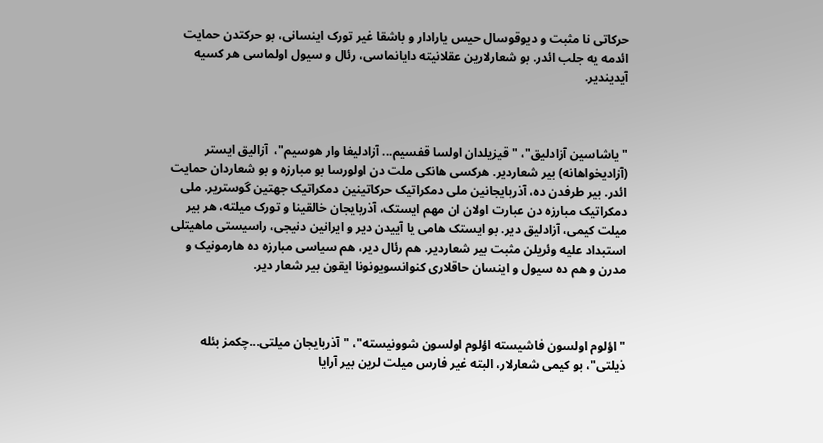حرکاتی نا مثبت و دیوقوسال حیس یارادار و باشقا غیر تورک اینسانی، بو حرکتدن حمایت ائدمه یه جلب ائدر. بو شعارلارین عقلانیته دایانماسی، رئال و سیول اولماسی هر کسیه آیدیندیر.



"یاشاسین آزادلیق"، "قیزیلدان اولسا قفسیم... آزادلیغا وار هوسیم"،  آزالیق ایستر (آزادیخواهانه) بیر شعاردیر. هرکسی هانکی ملت دن اولورسا بو مبارزه و بو شعاردان حمایت ائدر. بیر طرفدن ده، آذربایجانین ملی دمکراتیک حرکاتینین دمکراتیک جهتین گوستریر. ملی دمکراتیک مبارزه دن عبارت اولان ان مهم ایستک، آذربایجان خالقینا و تورک میلته، هر بیر میلت کیمی، آزادلیق دیر. بو ایستک هامی یا آییدن دیر و ایرانین دنیجی، راسیستی ماهیتلی استبداد علیه وئریلن مثبت بیر شعاردیر. هم رئال دیر، هم سیاسی مبارزه ده هارمونیک و مدرن و هم ده سیول و اینسان حاقلاری کنوانسویونونا ایقون بیر شعار دیر.



" اؤلوم اولسون فاشیسته اؤلوم اولسون شوونیسته"، "آذربایجان میلتی...چکمز بئله ذیلتی"، بو کیمی شعارلار، البته غیر فارس میلت لرین بیر آرایا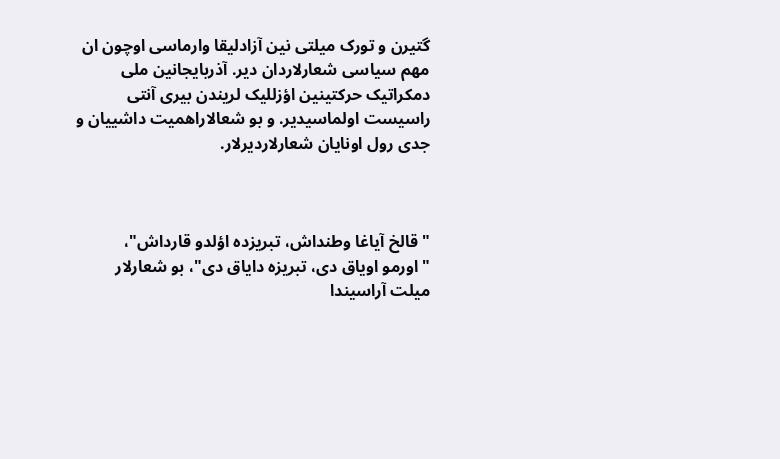گتیرن و تورک میلتی نین آزادلیقا وارماسی اوچون ان مهم سیاسی شعارلاردان دیر. آذربایجانین ملی دمکراتیک حرکتینین اؤزللیک لریندن بیری آنتی راسیست اولماسیدیر. و بو شعالاراهمیت داشییان و جدی رول اونایان شعارلاردیرلار.



"قالخ آیاغا وطنداش، تبریزده اؤلدو قارداش"، "اورمو اویاق دی، تبریزه دایاق دی"، بو شعارلار میلت آراسیندا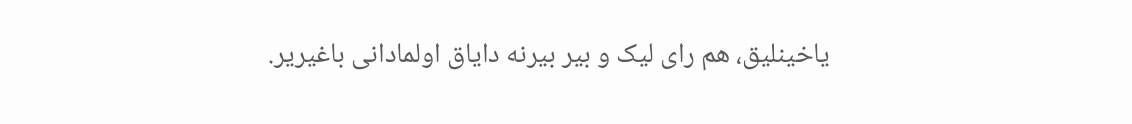یاخینلیق، هم رای لیک و بیر بیرنه دایاق اولمادانی باغیریر.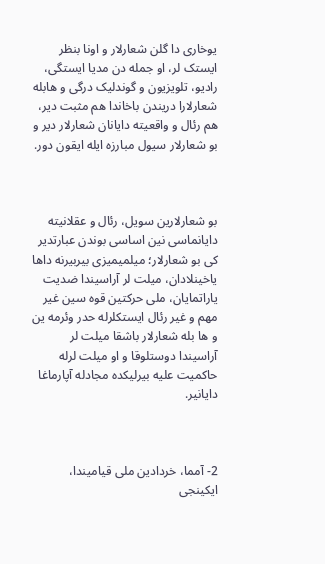یوخاری دا گلن شعارلار و اونا بنظر ایستک لر، او جمله دن مدیا ایستگی، رادیو، تلویزیون و گوندلیک درگی و هابله شعارلارا دریندن باخاندا هم مثبت دیر، هم رئال و واقعیته دایانان شعارلار دیر و بو شعارلار سیول مبارزه ایله ایقون دور.



بو شعارلارین سویل، رئال و عقلانیته دایانماسی نین اساسی بوندن عبارتدیر کی بو شعارلار؛ میلمیمیزی بیربیرنه داها یاخینلادان، میلت لر آراسیندا ضدیت یاراتمایان، ملی حرکتین قوه سین غیر مهم و غیر رئال ایستکلرله حدر وئرمه ین و ها بله شعارلار باشقا میلت لر آراسیندا دوستلوقا و او میلت لرله حاکمیت علیه بیرلیکده مجادله آپارماغا دایانیر.



2- آمما، خردادین ملی قیامیندا، ایکینجی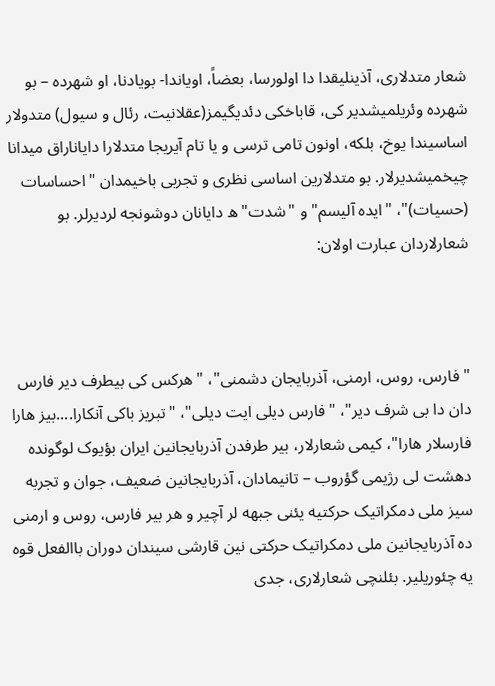شعار متدلاری، آذینلیقدا دا اولورسا، بعضاً، اویاندا- بویادنا، او شهرده – بو شهرده وئریلمیشدیر کی، قاباخکی دئدیگیمز(عقلانیت، رئال و سیول) متدولار اساسیندا یوخ، بلکه، اونون تامی ترسی و یا تام آیریجا متدلارا دایاناراق میدانا چیخمیشدیرلار. بو متدلارین اساسی نظری و تجربی باخیمدان "احساسات (حسیات)"، "ایده آلیسم" و "شدت" ه دایانان دوشونجه لردیرلر. بو شعارلاردان عبارت اولان:



"فارس، روس، ارمنی، آذربایجان دشمنی"، "هرکس کی بیطرف دیر فارس دان دا بی شرف دیر"، "فارس دیلی ایت دیلی"، "تبریز باکی آنکارا....بیز هارا فارسلار هارا"، کیمی شعارلار، بیر طرفدن آذربایجانین ایران بؤیوک لوگونده دهشت لی رژیمی گؤروب – تانیمادان، آذربایجانین ضعیف، جوان و تجربه سیز ملی دمکراتیک حرکتیه یئنی جبهه لر آچیر و هر بیر فارس، روس و ارمنی ده آذربایجانین ملی دمکراتیک حرکتی نین قارشی سیندان دوران باالفعل قوه یه چئوریلیر. بئلنچی شعارلاری، جدی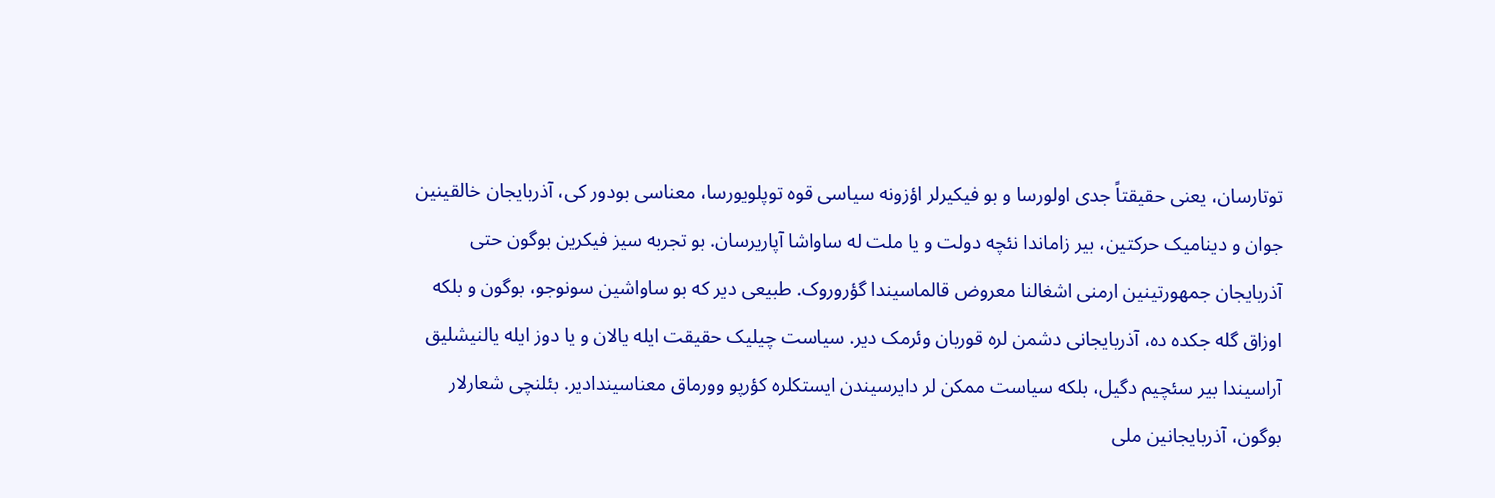توتارسان، یعنی حقیقتاً جدی اولورسا و بو فیکیرلر اؤزونه سیاسی قوه توپلویورسا، معناسی بودور کی، آذربایجان خالقینین جوان و دینامیک حرکتین، بیر زاماندا نئچه دولت و یا ملت له ساواشا آپاریرسان. بو تجربه سیز فیکرین بوگون حتی آذربایجان جمهورتینین ارمنی اشغالنا معروض قالماسیندا گؤروروک. طبیعی دیر که بو ساواشین سونوجو، بوگون و بلکه اوزاق گله جکده ده، آذربایجانی دشمن لره قوربان وئرمک دیر. سیاست چیلیک حقیقت ایله یالان و یا دوز ایله یالنیشلیق آراسیندا بیر سئچیم دگیل، بلکه سیاست ممکن لر دایرسیندن ایستکلره کؤرپو وورماق معناسیندادیر. بئلنچی شعارلار بوگون، آذربایجانین ملی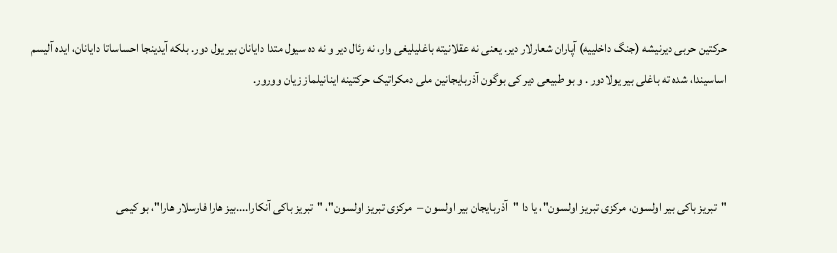حرکتین حربی دیرنیشه (جنگ داخلییه) آپاران شعارلار دیر. یعنی نه عقلانیته باغلیلیغی وار، نه رئال دیر و نه ده سیول متدا دایانان بیر یول دور. بلکه آیدینجا احساساتا دایانان، ایده آلیسم اساسیندا، شده ته باغلی بیر یولادور . و بو طبیعی دیر کی بوگون آذربایجانین ملی دمکراتیک حرکتینه اینانیلماز زیان وورور.



"تبریز باکی بیر اولسون، مرکزی تبریز اولسون"، یا دا "آذربایجان بیر اولسون –  مرکزی تبریز اولسون"، "تبریز باکی آنکارا....بیز هارا فارسلار هارا"، بو کیمی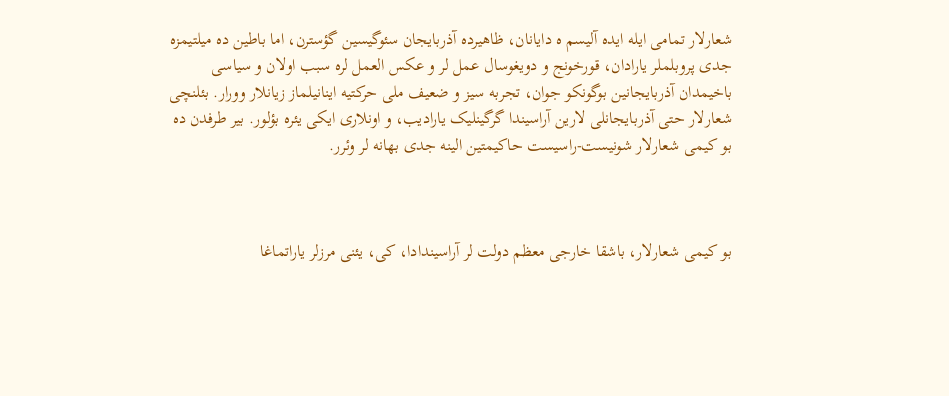شعارلار تمامی ایله ایده آلیسم ه دایانان، ظاهیرده آذربایجان سئوگیسین گؤسترن، اما باطین ده میلتیمزه جدی پروبلملر یارادان، قورخونج و دویغوسال عمل لر و عکس العمل لره سبب اولان و سیاسی باخیمدان آذربایجانین بوگونکو جوان، تجربه سیز و ضعیف ملی حرکتیه اینانیلماز زیانلار وورار. بئلنچی شعارلار حتی آذربایجانلی لارین آراسیندا گرگینلیک یارادیب، و اونلاری ایکی یئره بؤلور. بیر طرفدن ده بو کیمی شعارلار شونیست-راسیست حاکیمتین الینه جدی بهانه لر وئرر.



بو کیمی شعارلار، باشقا خارجی معظم دولت لر آراسیندادا، کی، یئنی مرزلر یاراتماغا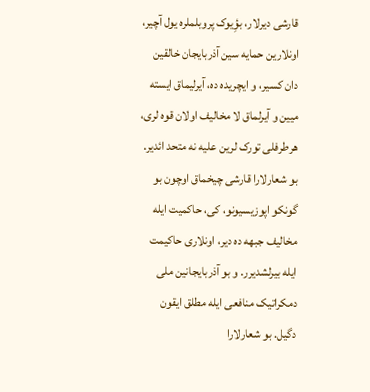قارشی دیرلار، بؤِیوک پروبلملره یول آچیر، اونلارین حمایه سین آذربایجان خالقین دان کسیر، و ایچریده ده، آیرلیماق ایسته میین و آیرلماق لا مخالیف اولان قوه لری، هرطرفلی تورک لرین علیه نه متحد ائدیر. بو شعارلارا قارشی چیخماق اوچون بو گونکو اپوزیسیونو، کی، حاکمیت ایله مخالیف جبهه ده دیر، اونلاری حاکیمت ایله بیرلشدیرر. و بو آذربایجانین ملی دمکراتیک منافعی ایله مطلق ایقون دگیل. بو شعارلارا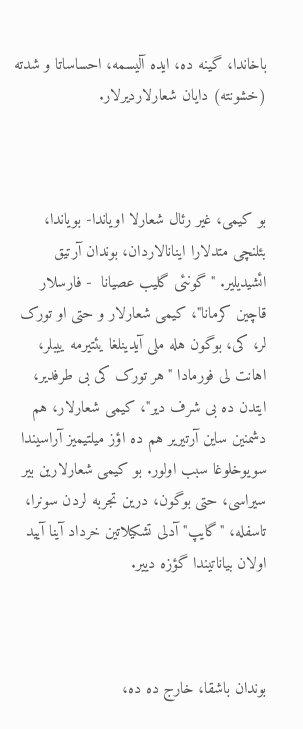باخاندا، گینه ده، ایده آلیسمه، احساساتا و شدته (خشونته) دایان شعارلاردیرلار.



بو کیمی، غیر رئال شعارلا اویاندا- بویاندا، بئلنچی متدلارا اینانالاردان، بوندان آرتیق ائشیدیلیر. "گونئی گلیب عصیانا  - فارسلار قاچین کرمانا"، کیمی شعارلار و حتی او تورک لر، کی، بوگون هله ملی آیدینلغا یئتیرمه ییبلر، اهانت لی فورمادا "هر تورک کی بی طرفدیر، ایتدن ده بی شرف دیر"، کیمی شعارلار، هم دشمنین ساین آرتیریر هم ده اؤز میلتیمیز آراسیندا سویوخلوغا سبب اولور. بو کیمی شعارلارین بیر سیراسی، حتی بوگون، درین تجربه لردن سونرا، تاسفله، "گایپ" آدلی تشکیلاتین خرداد آینا آیید اولان بیاناتیندا گؤزه دییر.



بوندان باشقا، خارج ده ده،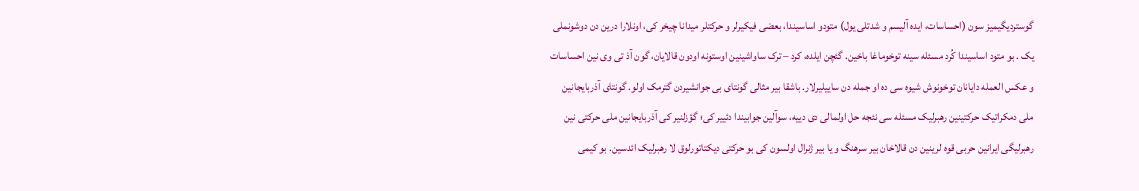گوستردیگیمیز سون (احساسات، ایده آلیسم و شدتلی یول) متودو اساسیندا، بعضی فیکیرلر و حرکتلر میدانا چیخر کی، اونلارا درین دن دوشونملی یک . بو متود اساسیندا کُرد مسئله سینه توخوماغا باخین. گئچن ایلده، کرد – ترک ساواشینین اوستونه اودون قالایان، گون آذ تی وی نین احساسات و عکس العمله دایانان توخونوش شیوه سی ده او جمله دن ساییلیرلار. باشقا بیر مثالی گونتای بی جوانشیردن گترمک اولو. گونتای آذربایجانین ملی دمکراتیک حرکتینین رهبرلیک مسئله سی نئجه حل اولمالی دی دییه، سوآلین جوابیندا دئییر کی؛ گؤزلنیر کی آذربایجانین ملی حرکتی نین رهبرلیگی ایرانین حربی قوه لرینین دن قالاخان بیر سرهنگ و یا بیر ژنرال اولسون کی بو حرکتی دیکتاتورلوق لا رهبرلیک ائدسین. بو کیمی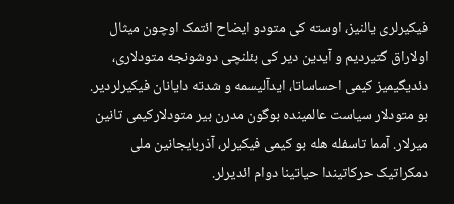فیکیرلری یالنیز، اوسته کی متودو ایضاح ائتمک اوچون میثال اولاراق گتیردیم و آیدین دیر کی بئلنچی دوشونجه متودلاری، دئدیگیمیز کیمی احساساتا، ایدآلیسمه و شدته دایانان فیکیرلردیر. بو متودلار سیاست عالمینده بوگون مدرن بیر متودلارکیمی تانین میرلار. آمما تاسفله هله بو کیمی فیکیرلر، آذربایجانین ملی دمکراتیک حرکاتیندا حیاتینا دوام ائدیرلر.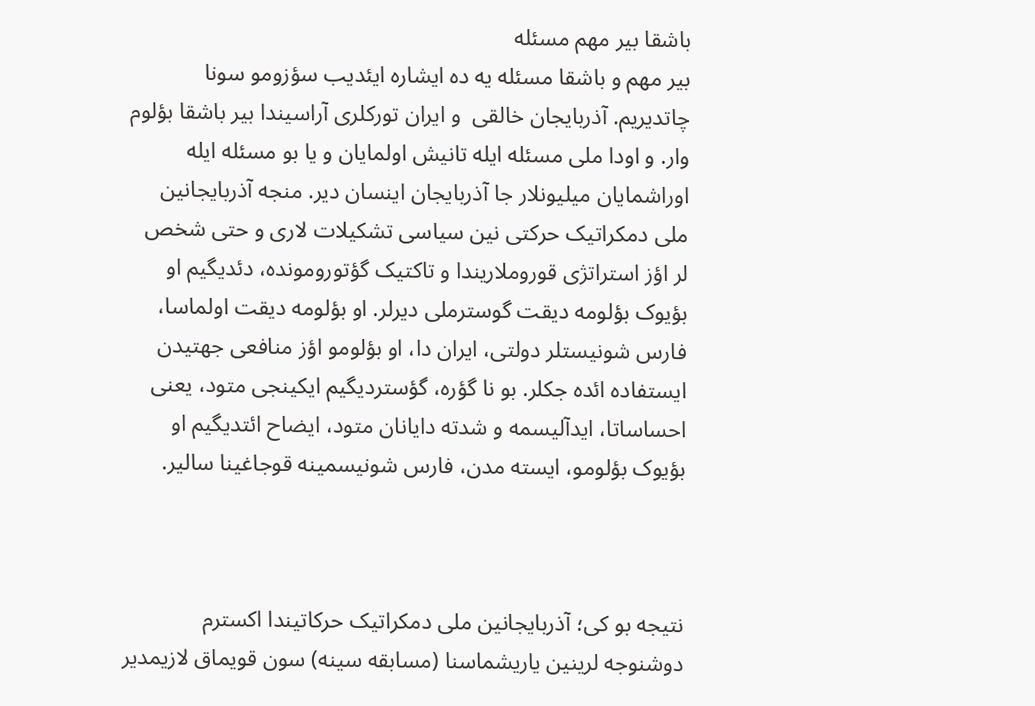باشقا بیر مهم مسئله
بیر مهم و باشقا مسئله یه ده ایشاره ایئدیب سؤزومو سونا چاتدیریم. آذربایجان خالقی  و ایران تورکلری آراسیندا بیر باشقا بؤلوم وار. و اودا ملی مسئله ایله تانیش اولمایان و یا بو مسئله ایله اوراشمایان میلیونلار جا آذربایجان اینسان دیر. منجه آذربایجانین ملی دمکراتیک حرکتی نین سیاسی تشکیلات لاری و حتی شخص لر اؤز استراتژی قوروملاریندا و تاکتیک گؤتورومونده، دئدیگیم او بؤیوک بؤلومه دیقت گوسترملی دیرلر. او بؤلومه دیقت اولماسا، فارس شونیستلر دولتی، ایران دا، او بؤلومو اؤز منافعی جهتیدن ایستفاده ائده جکلر. بو نا گؤره، گؤستردیگیم ایکینجی متود، یعنی احساساتا، ایدآلیسمه و شدته دایانان متود، ایضاح ائتدیگیم او بؤیوک بؤلومو، ایسته مدن، فارس شونیسمینه قوجاغینا سالیر.



نتیجه بو کی؛ آذربایجانین ملی دمکراتیک حرکاتیندا اکسترم دوشنوجه لرینین یاریشماسنا (مسابقه سینه) سون قویماق لازیمدیر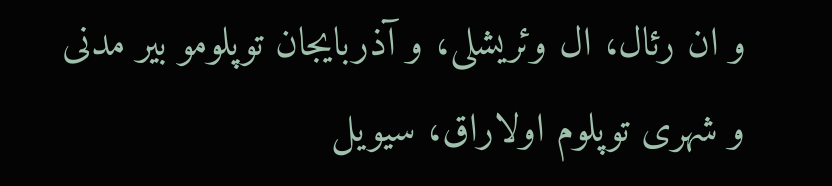و ان رئال، ال وئریشلی، و آذربایجان توپلومو بیر مدنی و شهری توپلوم اولاراق، سیویل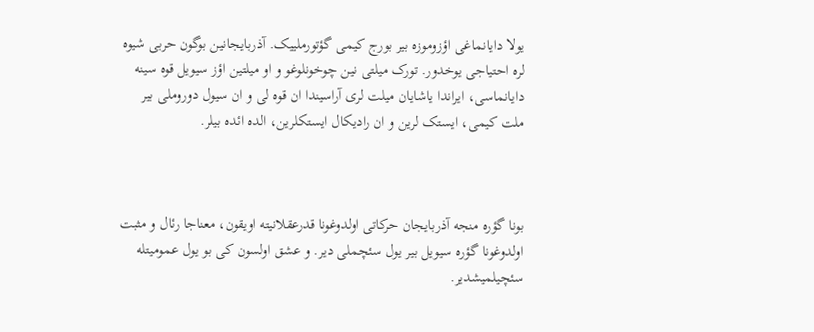یولا دایانماغی اؤزوموزه بیر بورج کیمی گؤتورملییک. آذربایجانین بوگون حربی شیوه لره احتیاجی یوخدور. تورک میلتی نین چوخونلوغو و او میلتین اؤز سیویل قوه سینه دایانماسی، ایراندا یاشایان میلت لری آراسیندا ان قوه لی و ان سیول دوروملی بیر ملت کیمی، ایستک لرین و ان رادیکال ایستکلرین، الده ائده بیلر.



بونا گؤره منجه آذربایجان حرکاتی اولدوغونا قدرعقلانیته اویقون، معناجا رئال و مثبت اولدوغونا گؤره سیویل بیر یول سئچملی دیر. و عشق اولسون کی بو یول عمومیتله سئچیلمیشدیر.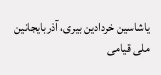یاشاسین خردادین بیری، آذربایجانین ملی قیامی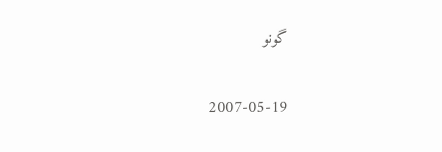گونو

2007-05-19